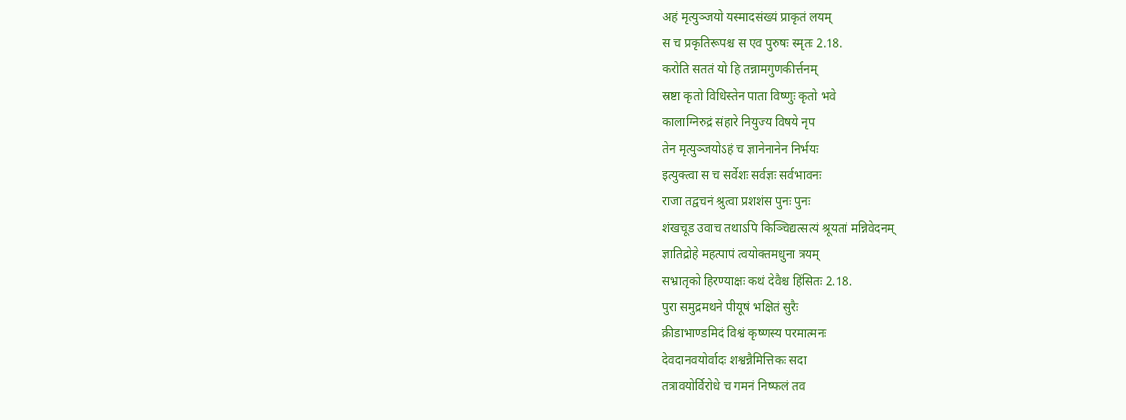अहं मृत्युञ्जयो यस्मादसंख्यं प्राकृतं लयम्
स च प्रकृतिरूपश्च स एव पुरुषः स्मृतः 2.18.
करोति सततं यो हि तन्नामगुणकीर्त्तनम्
स्रष्टा कृतो विधिस्तेन पाता विष्णुः कृतो भवे
कालाग्निरुद्रं संहारे नियुज्य विषये नृप
तेन मृत्युञ्जयोऽहं च ज्ञानेनानेन निर्भयः
इत्युक्त्वा स च सर्वेशः सर्वज्ञः सर्वभावनः
राजा तद्वचनं श्रुत्वा प्रशशंस पुनः पुनः
शंखचूड उवाच तथाऽपि किञ्चिद्यत्सत्यं श्रूयतां मन्निवेदनम्
ज्ञातिद्रोहे महत्पापं त्वयोक्तमधुना त्रयम्
सभ्रातृको हिरण्याक्षः कथं देवैश्च हिंसितः 2.18.
पुरा समुद्रमथने पीयूषं भक्षितं सुरैः
क्रीडाभाण्डमिदं विश्वं कृष्णस्य परमात्मनः
देवदानवयोर्वादः शश्वन्नैमित्तिकः सदा
तत्रावयोर्विरोधे च गमनं निष्फलं तव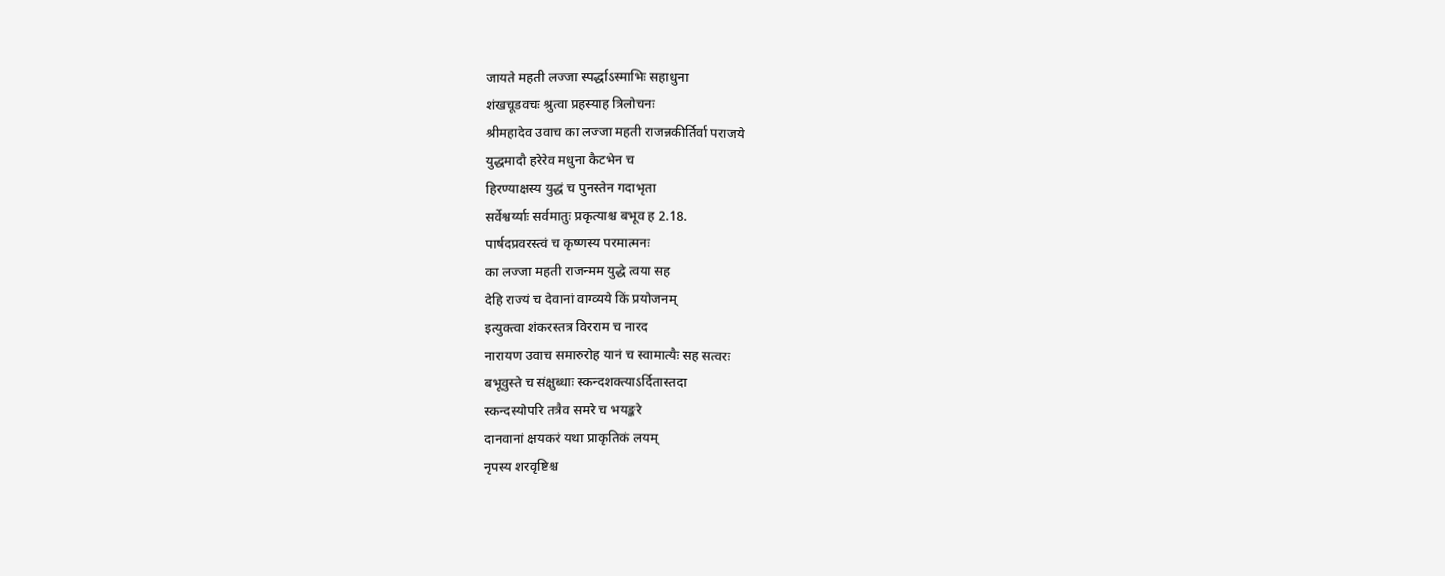जायते महती लज्जा स्पर्द्धाऽस्माभिः सहाधुना
शंखचूडवचः श्रुत्वा प्रहस्याह त्रिलोचनः
श्रीमहादेव उवाच का लज्जा महती राजन्नकीर्तिर्वा पराजये
युद्धमादौ हरेरेव मधुना कैटभेन च
हिरण्याक्षस्य युद्धं च पुनस्तेन गदाभृता
सर्वेश्वर्य्याः सर्वमातुः प्रकृत्याश्च बभूव ह 2.18.
पार्षदप्रवरस्त्वं च कृष्णस्य परमात्मनः
का लज्जा महती राजन्मम युद्धे त्वया सह
देहि राज्यं च देवानां वाग्व्यये किं प्रयोजनम्
इत्युक्त्वा शंकरस्तत्र विरराम च नारद
नारायण उवाच समारुरोह यानं च स्वामात्यैः सह सत्वरः
बभूवुस्ते च संक्षुब्धाः स्कन्दशक्त्याऽर्दितास्तदा
स्कन्दस्योपरि तत्रैव समरे च भयङ्करे
दानवानां क्षयकरं यथा प्राकृतिकं लयम्
नृपस्य शरवृष्टिश्च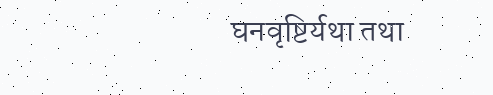घनवृष्टिर्यथा तथा